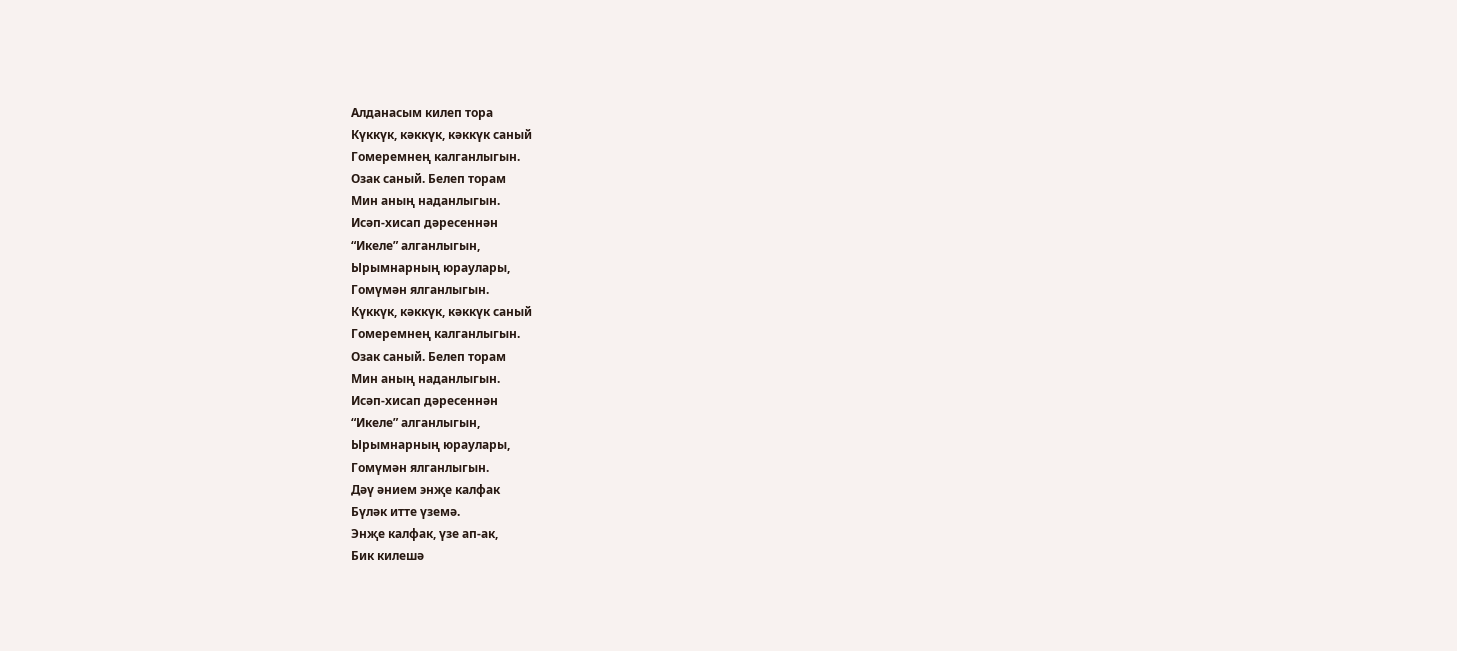Алданасым килеп тора
Күккүк, кәккүк, кәккүк саный
Гомеремнең калганлыгын.
Озак саный. Белеп торам
Мин аның наданлыгын.
Исәп-хисап дәресеннән
“Икеле” алганлыгын,
Ырымнарның юраулары,
Гомүмән ялганлыгын.
Күккүк, кәккүк, кәккүк саный
Гомеремнең калганлыгын.
Озак саный. Белеп торам
Мин аның наданлыгын.
Исәп-хисап дәресеннән
“Икеле” алганлыгын,
Ырымнарның юраулары,
Гомүмән ялганлыгын.
Дәү әнием энҗе калфак
Бүләк итте үземә.
Энҗе калфак, үзе ап-ак,
Бик килешә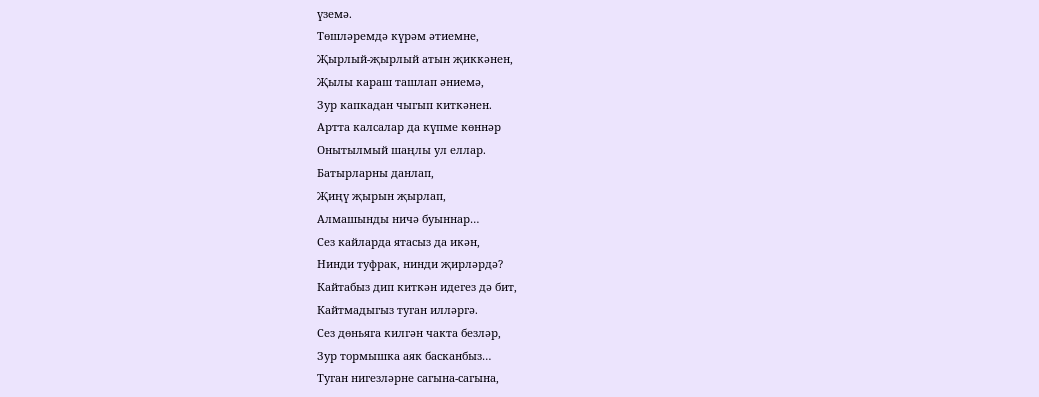үземә.
Төшләремдә күрәм әтиемне,
Җырлый-җырлый атын җиккәнен,
Җылы караш ташлап әниемә,
Зур капкадан чыгып киткәнен.
Артта калсалар да күпме көннәр
Онытылмый шаңлы ул еллар.
Батырларны данлап,
Җиңү җырын җырлап,
Алмашынды ничә буыннар…
Сез кайларда ятасыз да икән,
Нинди туфрак, нинди җирләрдә?
Кайтабыз дип киткән идегез дә бит,
Кайтмадыгыз туган илләргә.
Сез дөньяга килгән чакта безләр,
Зур тормышка аяк басканбыз…
Туган нигезләрне сагына-сагына,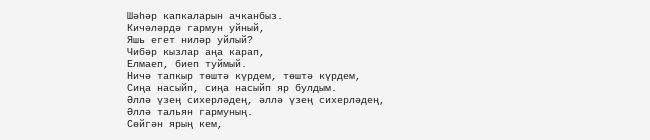Шәһәр капкаларын ачканбыз.
Кичәләрдә гармун уйный,
Яшь егет ниләр уйлый?
Чибәр кызлар аңа карап,
Елмаеп, биеп туймый.
Ничә тапкыр төштә күрдем, төштә күрдем,
Сиңа насыйп, сиңа насыйп яр булдым.
Әллә үзең сихерләдең, әллә үзең сихерләдең,
Әллә тальян гармуның.
Сөйгән ярың кем,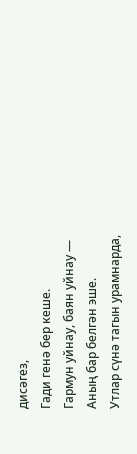дисәгез,
Гади генә бер кеше.
Гармун уйнау, баян уйнау —
Аның бар белгән эше.
Утлар сүнә тагын урамнарда,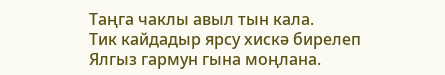Таңга чаклы авыл тын кала.
Тик кайдадыр ярсу хискә бирелеп
Ялгыз гармун гына моңлана.